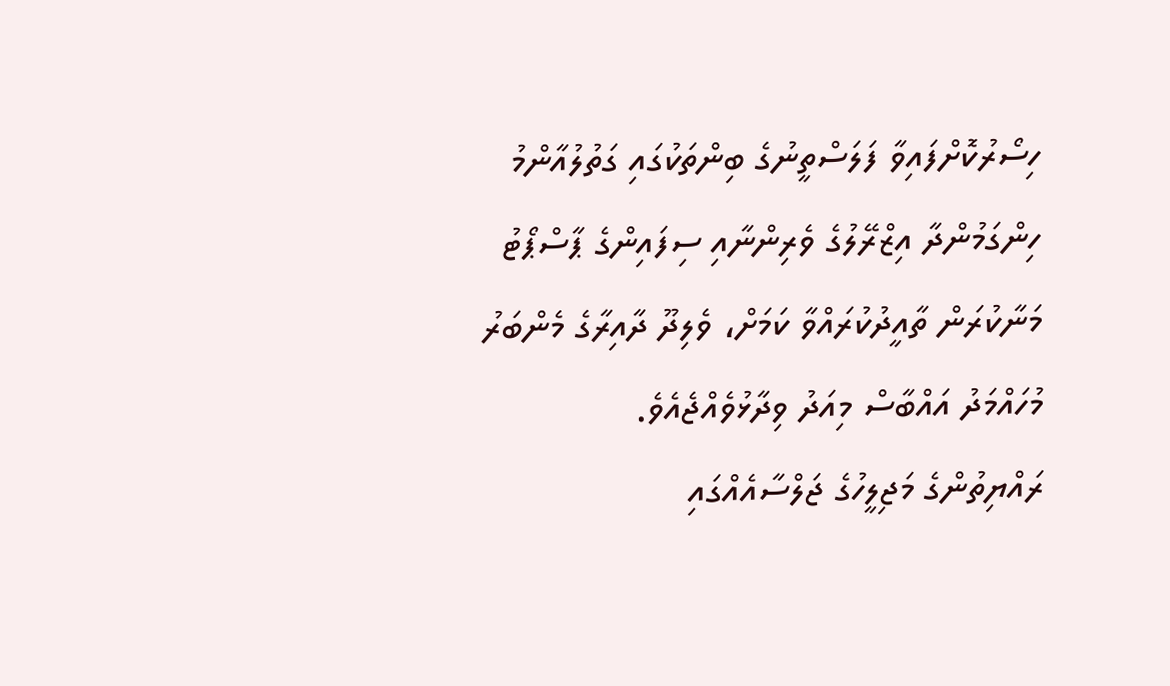ހިސޯރުކޮށްފައިވާ ފަލަސްތީނުގެ ބިންތަކުގައި ގަތުލުއާންމު ހިންގަމުންދާ އިޒްރޭލުގެ ވެރިންނާއި ސިފައިންގެ ޕާސްޕޯޓު މަނާކުރަން ތާއީދުކުރައްވާ ކަމަށް، ވެލިދޫ ދާއިރާގެ މެންބަރު މުހައްމަދު އައްބާސް މިއަދު ވިދާޅުވެއްޖެއެވެ.
ރައްޔިތުންގެ މަޖިލީހުގެ ޖަލްސާއެއްގައި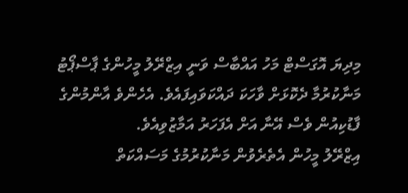މިދިޔަ އޮގަސްޓް މަހު އައްބާސް ވަނީ އިޒްރޭލު މީހުންގެ ޕާސްޕޯޓު މަނާކުރުމާ ދެކޮޅަށް ވާހަކަ ދައްކަވައިފައެވެ. އެހެންވެ އާންމުންގެ ފާޑުކިއުން ވެސް އޭނާ އަށް އެފަހަރު އަމާޒުވިއެވެ.
އިޒްރޭލު މީހުން އެތެރެވުން މަނާކުރުމުގެ މަސައްކަތް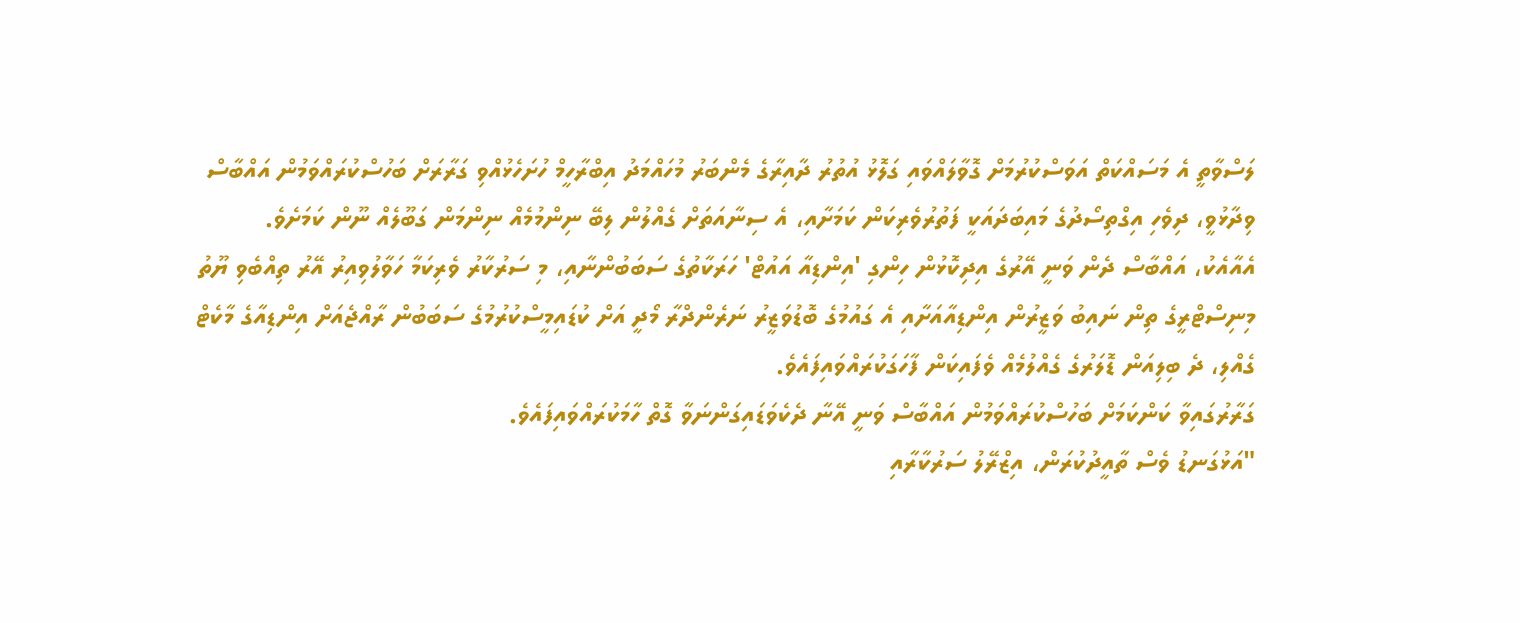ލަސްވާތީ އެ މަސައްކަތް އަވަސްކުރުމަށް ގޮވާލައްވައި ގަލޮޅު އުތުރު ދާއިރާގެ މެންބަރު މުހައްމަދު އިބްރާހީމް ހުށަހެޅުއްވި ގަރާރަށް ބަހުސްކުރައްވަމުން އައްބާސް ވިދާޅުވީ، ދިވެހި އިގްތިސޯދުގެ މައިބަދައަކީ ފަތުރުވެރިކަން ކަމަށާއި، އެ ސިނާއަތަށް ގެއްލުން ލިބޭ ނިންމުމެއް ނިންމަން ގަބޫލެއް ނޫން ކަމަށެވެ.
އެއާއެކު، އައްބާސް ދެން ވަނީ އޭރުގެ އިދިކޮޅުން ހިންގި 'އިންޑިއާ އައުޓް' ހަރަކާތުގެ ސަބަބުންނާއި، މި ސަރުކާރު ވެރިކަމާ ހަވާލުވިއިރު އޭރު ތިއްބެވި ޔޫތު މިނިސްޓްރީގެ ތިން ނައިބު ވަޒީރުން އިންޑިއާއަށާއި އެ ގައުމުގެ ބޮޑުވަޒީރު ނަރެންދްރާ މޯދީ އަށް ކުޑައިމީސްކުރުމުގެ ސަބަބުން ރާއްޖެއަށް އިންޑިއާގެ މާކެޓް ގެއްލި، ދެ ބިލިއަން ޑޮލަރުގެ ގެއްލުމެއް ވެފައިކަން ފާހަގަކުރައްވައިފައެވެ.
ގަރާރުގައިވާ ކަންކަމަށް ބަހުސްކުރައްވަމުން އައްބާސް ވަނީ އޭނާ ދެކެވަޑައިގަންނަވާ ގޮތް ހާމަކުރައްވައިފައެވެ.
"އަޅުގަނޑު ވެސް ތާއީދުކުރަން، އިޒްރޭލު ސަރުކާރާއި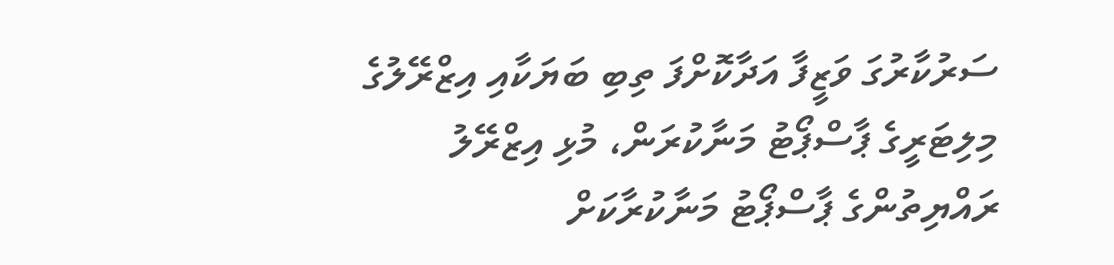ސަރުކާރުގަ ވަޒީފާ އަދާކޮށްފަ ތިބި ބަޔަކާއި އިޒްރޭލުގެ މިލިޓަރީގެ ޕާސްޕޯޓު މަނާކުރަން، މުޅި އިޒްރޭލު ރައްޔިތުންގެ ޕާސްޕޯޓު މަނާކުރާކަށް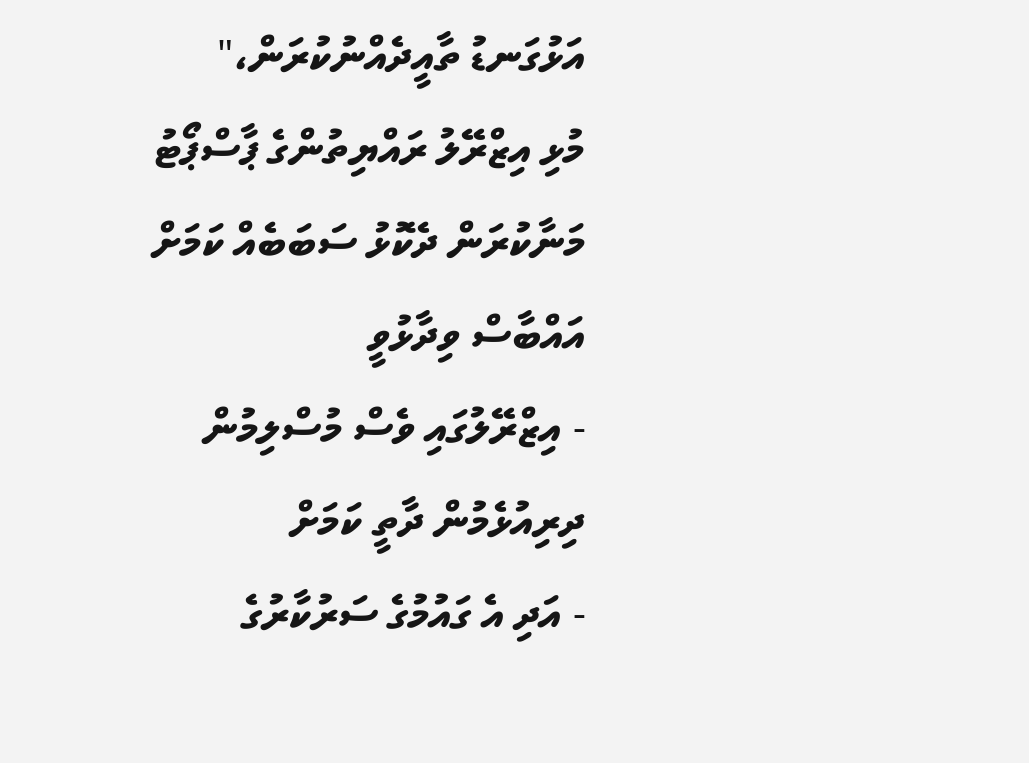އަޅުގަނޑު ތާއީދެއްނުކުރަން،"
މުޅި އިޒްރޭލު ރައްޔިތުންގެ ޕާސްޕޯޓު މަނާކުރަން ދެކޮޅު ސަބަބެއް ކަމަށް އައްބާސް ވިދާޅުވީ
- އިޒްރޭލުގައި ވެސް މުސްލިމުން ދިރިއުޅެމުން ދާތީ ކަމަށް
- އަދި އެ ގައުމުގެ ސަރުކާރުގެ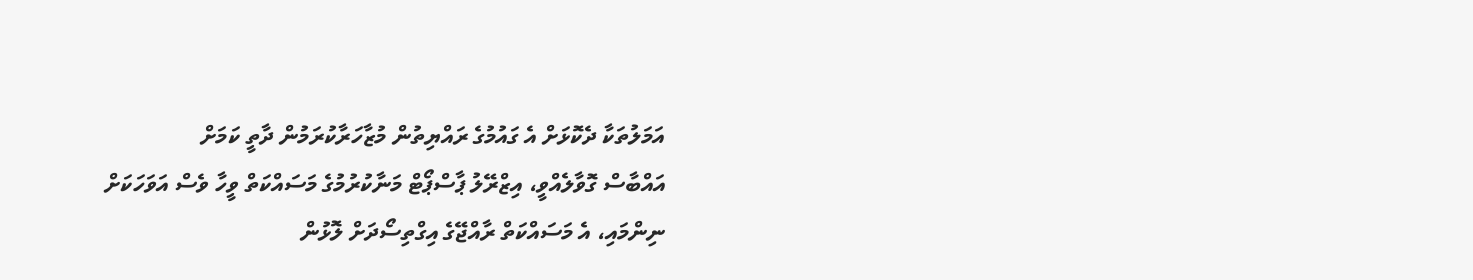އަމަލުތަކާ ދެކޮޅަށް އެ ގައުމުގެ ރައްޔިތުން މުޒާހަރާކުރަމުން ދާތީ ކަމަށް
އައްބާސް ގޮވާލެއްވީ، އިޒްރޭލު ޕާސްޕޯޓް މަނާކުރުމުގެ މަސައްކަތް ވީހާ ވެސް އަވަހަކަށް ނިންމައި، އެ މަސައްކަތް ރާއްޖޭގެ އިގްތިސޯދަށް ލޮޅުން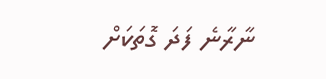ނާރާނެ ފަދަ ގޮތަކަށް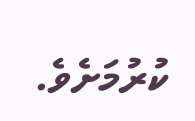ކުރުމަށެވެ.